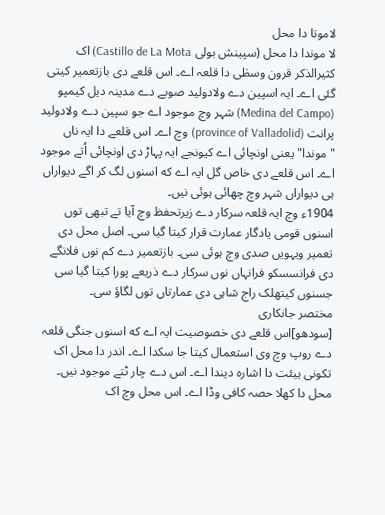لاموتا دا محل
لا موندا دا محل (سپینش بولی Castillo de La Mota) اک کثیرالذکر قرون وسطٰی دا قلعہ اے۔ اس قلعے دی بازتعمیر کيتی گئی اے۔ ایہ اسپین دے ولادولید صوبے دے مدینہ دیل کیمپو (Medina del Campo) شہر وچ موجود اے جو سپین دے ولادولید پرانت (province of Valladolid) وچ اے۔ اس قلعے دا ایہ ناں "موندا" یعنی اونچائی اے کیونجے ایہ پہاڑ دی اونچائی اُتے موجود اے۔ اس قلعے دی خاص گل ایہ اے که اسنوں لگ کر اگے دیواراں ہی دیواراں شہر وچ چھائی ہوئی نيں۔
1904ء وچ ایہ قلعہ سرکار دے زیرتحفظ وچ آیا تے تبھی توں اسنوں قومی یادگار عمارت قرار کیتا گیا سی۔ اصل محل دی تعمیر ویہويں صدی وچ ہوئی سی۔ بازتعمیر دے کم نوں فلانگے دی فرانسسکو فرانہاں نوں سرکار دے ذریعے پورا کیتا گیا سی جسنوں کیتھلک راج شاہی دی عمارتاں توں لگاؤ سی۔
مختصر جانکاری
[سودھو]اس قلعے دی خصوصیت ایہ اے که اسنوں جنگی قلعہ دے روپ وچ وی استعمال کیتا جا سکدا اے۔ اندر دا محل اک تکونی ہیئت دا اشارہ دیندا اے۔ اس دے چار ٹتے موجود نيں۔ محل دا کھلا حصہ کافی وڈا اے۔ اس محل وچ اک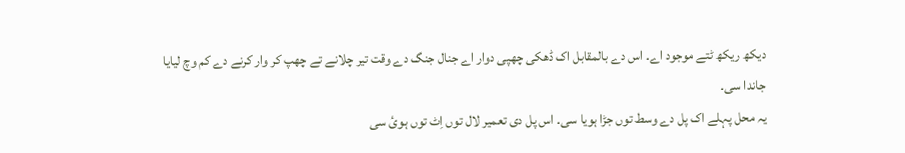دیکھ ریکھ ٹتے موجود اے۔ اس دے بالمقابل اک ڈھکی چھپی دوار اے جنال جنگ دے وقت تیر چلانے تے چھپ کر وار کرنے دے کم وچ لیایا جاندا سی۔
یہ محل پہلے اک پل دے وسط توں جڑا ہويا سی۔ اس پل دی تعمیر لال توں اِٹ توں ہوئ سی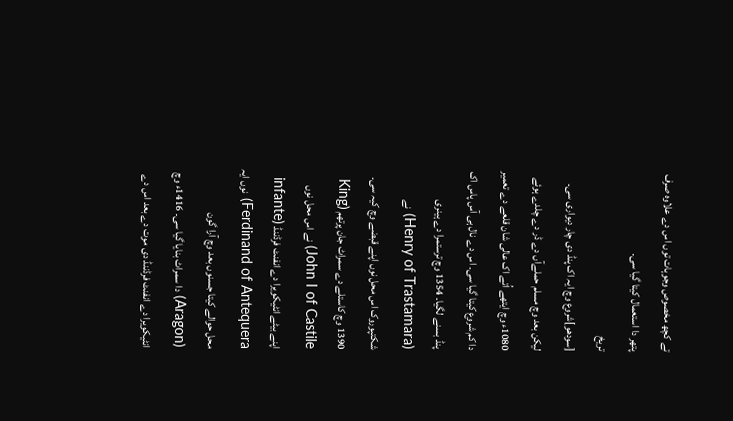تے کچھ مخصوص وجوہات توں اس دے علاوہ صرف پتھر دا استعمال کیتا گیا سی۔
تریخ
[سودھو]شروع وچ ایہ اک پنڈ دی چار دیواری سی۔ لیکن بعد وچ مسلم حملےآں دے ڈر دے چلدے ہوئے 1080ء وچ ایتھے اُتے اک عالی شان قلعے دے تعمیر دا کم شروع کیتا گیا سی۔ اس دے نال ہی آس پاس اک پنڈ بسنے لگیا۔ 1354 وچ ترستمرا دے ہینری (Henry of Trastamara) نے شکتپوروک اس محل نوں اپنے قبضے وچ کیہ سی۔ 1390 وچ کاستلے دے سمراٹ جان پرتھم (King John I of Castile) نے اس محل نوں اپنے بیٹے انٹیکویرا دے انفنٹ فرڈننڈ (infante Ferdinand of Antequera) نوں ایہ محل حوالے کیتا جسنوں بعد وچ آرا گون (Aragon) دا سمراٹ بنایا گیا سی۔ 1416ء وچ انٹیکویرا دے انفنٹ فرڈننڈ دی موت دے بعد اس دے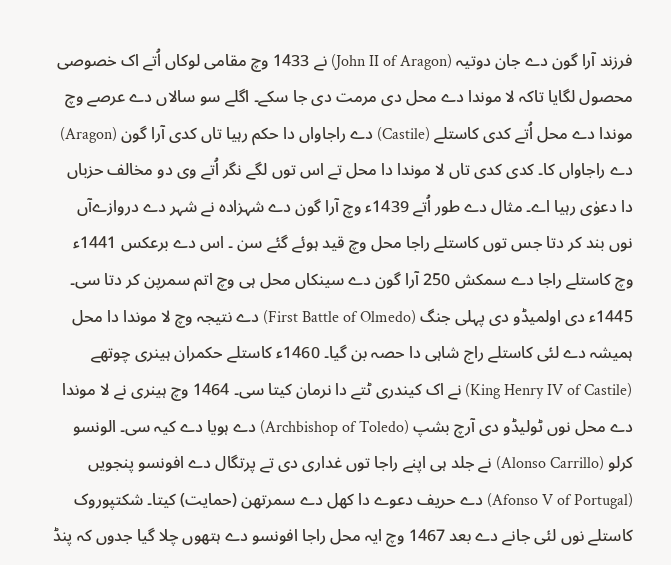فرزند آرا گون دے جان دوتیہ (John II of Aragon) نے 1433 وچ مقامی لوکاں اُتے اک خصوصی محصول لگایا تاکہ لا موندا دے محل دی مرمت دی جا سکے۔ اگلے سو سالاں دے عرصے وچ موندا دے محل اُتے کدی کاستلے (Castile) دے راجاواں دا حکم رہیا تاں کدی آرا گون (Aragon) دے راجاواں کا۔ کدی کدی تاں لا موندا دا محل تے اس توں لگے نگر اُتے وی دو مخالف حزباں دا دعوٰی رہیا اے۔ مثال دے طور اُتے 1439ء وچ آرا گون دے شہزادہ نے شہر دے دروازےآں نوں بند کر دتا جس توں کاستلے راجا محل وچ قید ہوئے گئے سن ۔ اس دے برعکس 1441ء وچ کاستلے راجا دے سمکش 250 آرا گون دے سینکاں محل ہی وچ اتم سمرپن کر دتا سی۔
1445ء دی اولمیڈو دی پہلی جنگ (First Battle of Olmedo) دے نتیجہ وچ لا موندا دا محل ہمیشہ دے لئی کاستلے راج شاہی دا حصہ بن گیا۔ 1460ء کاستلے حکمران ہینری چوتھے (King Henry IV of Castile) نے اک کیندری ٹتے دا نرمان کیتا سی۔ 1464 وچ ہینری نے لا موندا دے محل نوں ٹولیڈو دی آرچ بشپ (Archbishop of Toledo) دے ہويا دے کیہ سی۔ الونسو کرلو (Alonso Carrillo) نے جلد ہی اپنے راجا توں غداری دی تے پرتگال دے افونسو پنجويں (Afonso V of Portugal) دے حریف دعوے دا کھل دے سمرتھن (حمایت) کیتا۔ شکتپوروک کاستلے نوں لئی جانے دے بعد 1467 وچ ایہ محل راجا افونسو دے ہتھوں چلا گیا جدوں کہ پنڈ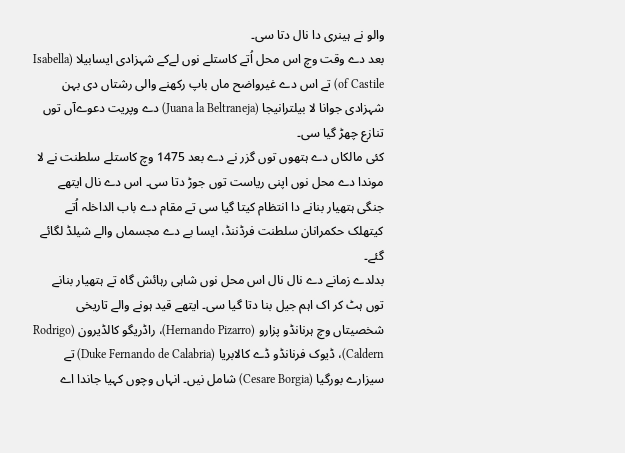والو نے ہینری دا نال دتا سی۔
بعد دے وقت وچ اس محل اُتے کاستلے نوں لےکے شہزادی ایسابیلا (Isabella of Castile) تے اس دے غیرواضح ماں باپ رکھنے والی رشتاں دی بہن شہزادی جوانا لا بیلترانیجا (Juana la Beltraneja) دے وپریت دعوےآں توں تنازع چھڑ گیا سی۔
کئی مالکاں دے ہتھوں توں گزر نے دے بعد 1475 وچ کاستلے سلطنت نے لا موندا دے محل نوں اپنی ریاست توں جوڑ دتا سی۔ اس دے نال ایتھے جنگی ہتھیار بنانے دا انتظام کیتا گیا سی تے مقام دے باب الداخلہ اُتے کیتھلک حکمرانان سلطنت فرڈننڈ، ایسا بے دے مجسماں والے شیلڈ لگائے گئے۔
بدلدے زمانے دے نال نال اس محل نوں شاہی رہائش گاہ تے ہتھیار بنانے توں ہٹ کر اک اہم جیل بنا دتا گیا سی۔ ایتھے قید ہونے والے تاریخی شخصیتاں وچ ہرنانڈو پزارو (Hernando Pizarro)، راڈریگو کالڈیرون (Rodrigo Caldern)، ڈیوک فرنانڈو ڈے کالابریا (Duke Fernando de Calabria) تے سیزارے بورگیا (Cesare Borgia) شامل نيں۔ انہاں وچوں کہیا جاندا اے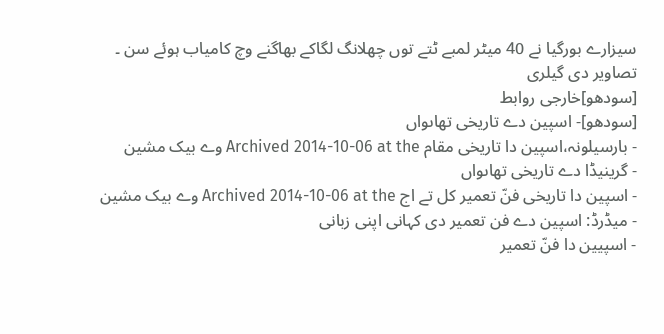سیزارے بورگیا نے 40 میٹر لمبے ٹتے توں چھلانگ لگاکے بھاگنے وچ کامیاب ہوئے سن ۔
تصاویر دی گیلری
[سودھو]خارجی روابط
[سودھو]- اسپین دے تاریخی تھاںواں
- بارسیلونہ،اسپین دا تاریخی مقام Archived 2014-10-06 at the وے بیک مشین
- گرینیڈا دے تاریخی تھاںواں
- اسپین دا تاریخی فنّ تعمیر کل تے اج Archived 2014-10-06 at the وے بیک مشین
- میڈرڈ: اسپین دے فن تعمیر دی کہانی اپنی زبانی
- اسپیین دا فنّ تعمیر